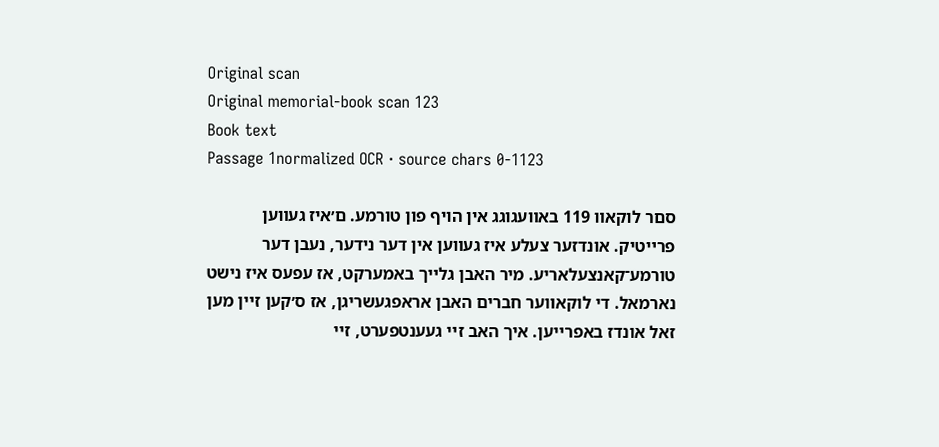Original scan
Original memorial-book scan 123
Book text
Passage 1normalized OCR · source chars 0-1123

סםר לוקאװ 119 באװעגוגג אין הויף פון טורמע. ם׳איז געװען פרײטיק. אונדזער צעלע איז געװען אין דער נידער, נעבן דער טורמע־קאנצעלאריע. מיר האבן גלײך באמערקט, אז עפעס איז נישט נארמאל. די לוקאװער חברים האבן אראפגעשריגן, אז ס׳קען זײן מען זאל אונדז באפרײען. איך האב זײ געענטפערט, זײ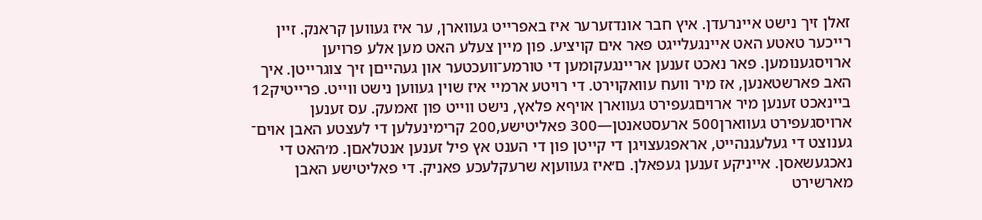זאלן זיך נישט אײנרעדן. איץ חבר אונדזערער איז באפרײט געװארן, ער איז געװען קראנק. זײן רײכער טאטע האט אײנגעלײגט פאר אים קויציע. פון מײן צעלע האט מען אלע פרויען ארויסגענומען. פאר נאכט זענען ארײנגעקומען די טורמע־װעכטער און געהײםן זיך צוגרײטן. איך האב פארשטאנען, אז מיר װעח עװאקוירט. די רויטע ארמײ איז שוין געװען נישט װײט. פרײטיק12 בײנאכט זענען מיר ארויםגעפירט געװארן אויףא פלאץ, נישט װײט פון זאמעק. עס זענען ארויסגעפירט געווארן500 ארעסטאנטן—300 פאליטישע,200 קרימינעלען די לעצטע האבן אוים־ גענוצט די געלעגנהײט, אראפגעצויגן די קײטן פון די הענט אץ פיל זענען אנטלאםן. מ׳האט די נאכגעשאסן. אײניקע זענען געפאלן. ם׳איז געװעןא שרעקלעכע פאניק. די פאליטישע האבן מארשירט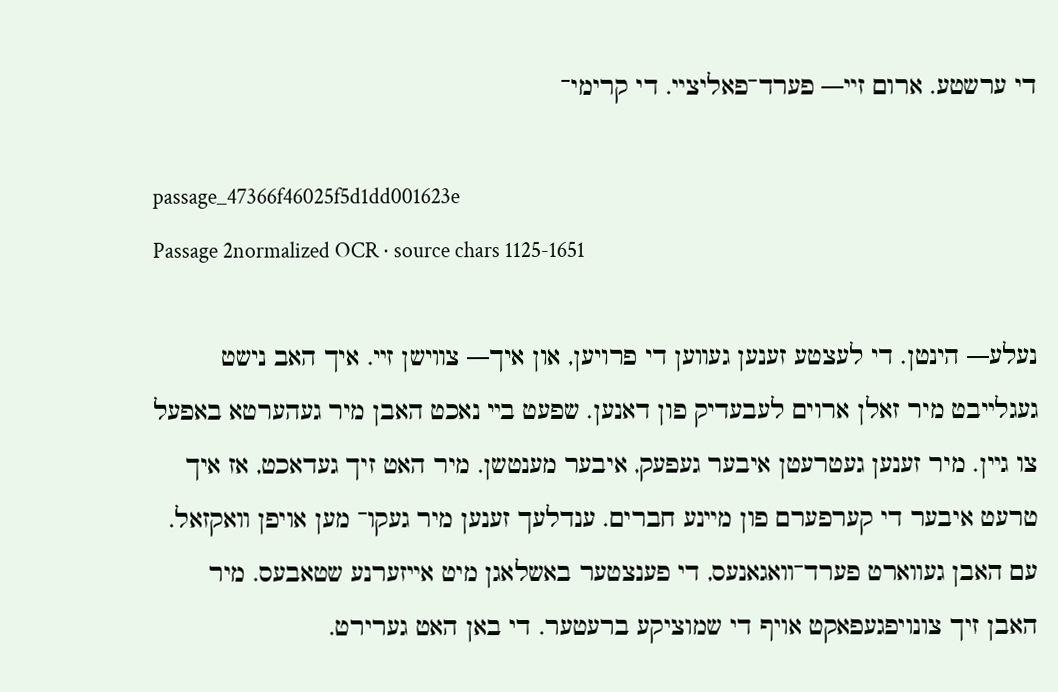די ערשטע. ארום זײ— פערד־פאליצײ. די קרימי־

passage_47366f46025f5d1dd001623e
Passage 2normalized OCR · source chars 1125-1651

נעלע— הינטן. די לעצטע זענען געװען די פרויען, און איך— צװישן זײ. איך האב נישט געגלײבט מיר זאלן ארוים לעבעדיק פון דאנען. שפעט בײ נאכט האבן מיר געהערטא באפעל צו גײן. מיר זענען געטרעטן איבער געפעק, איבער מענטשן. מיר האט זיך געדאכט, אז איך טרעט איבער די קערפערם פון מײנע חברים. ענדלעך זענען מיר געקו־ מען אויפן װאקזאל. עם האבן געװארט פערד־װאגאנעס, די פענצטער באשלאגן מיט אײזערנע שטאבעס. מיר האבן זיך צונויפגעפאקט אויף די שמוציקע ברעטער. די באן האט גערירט.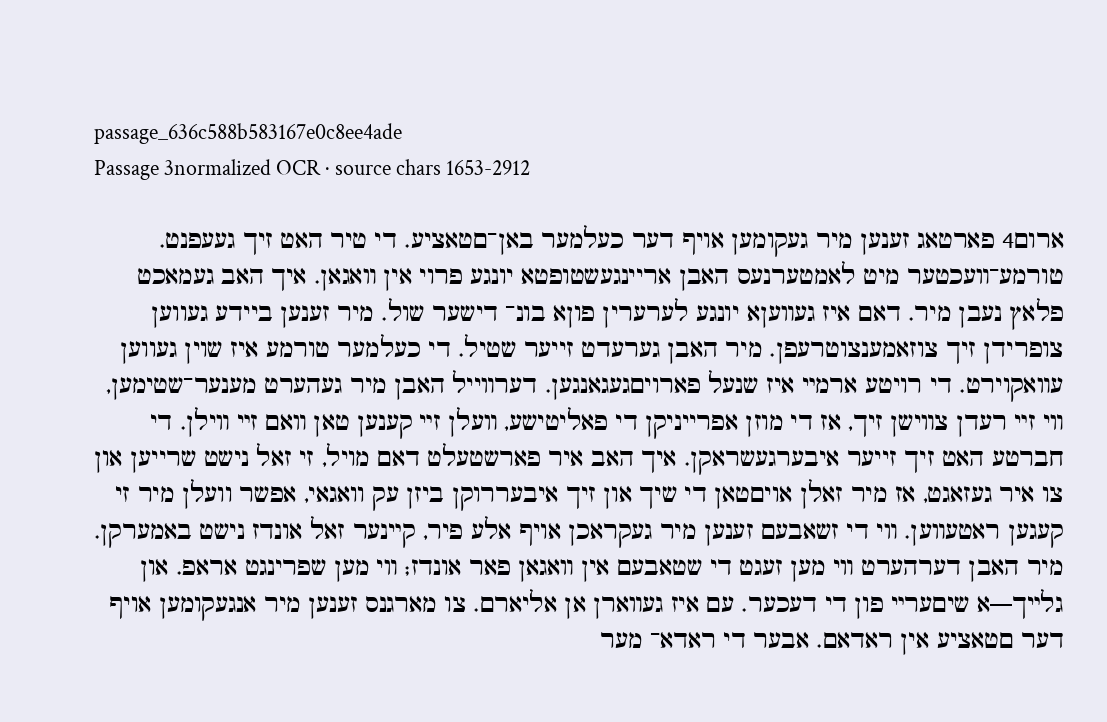passage_636c588b583167e0c8ee4ade
Passage 3normalized OCR · source chars 1653-2912

ארום4 פארטאג זענען מיר געקומען אויף דער כעלמער באן־םטאציע. די טיר האט זיך געעפנט. טורמע־װעכטער מיט לאמטערנעס האבן אריינגעשטופטא יונגע פרוי אין װאגאן. איך האב געמאכט פלאץ נעבן מיר. דאם איז געװעןא יונגע לערערין פוןא בונ־ דישער שול. מיר זענען ביידע געווען צופרידן זיך צוזאמענצוטרעפן. מיר האבן גערעדט זייער שטיל. די כעלמער טורמע איז שוין געווען עװאקוירט. די רויטע ארמײ איז שנעל פארויםגעגאנגען. דערװייל האבן מיר געהערט מענער־שטימען, װי זײ רעדן צװישן זיך, אז די מוזן אפרייניקן די פאליטישע, װעלן זײ קענען טאן װאם זײ װילן. די חברטע האט זיך זייער איבערגעשראקן. איך האב איר פארשטעלט דאם מויל, זי זאל נישט שרייען און צו איר געזאגט, אז מיר זאלן אויםטאן די שיך און זיך איבעררוקן ביזן עק וואגאי, אפשר וועלן מיר זי קעגען ראטעװען. װי די זשאבעם זענען מיר געקראכן אויף אלע פיר, קײנער זאל אונדז נישט באמערקן. מיר האבן דערהערט װי מען זעגט די שטאבעם אין װאגאן פאר אונדז; װי מען שפרינגט אראפ. און גלײך—א שיםערײ פון די דעכער. עם איז געװארן אן אליארם. צו מארגנס זענען מיר אנגעקומען אויף דער םטאציע אין ראדאם. אבער די ראדא־ מער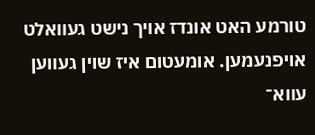טורמע האט אונדז אויך נישט געװאלט אויפנעמען. אומעטום איז שוין געװען עװא־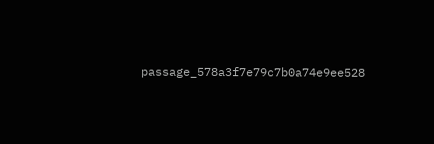passage_578a3f7e79c7b0a74e9ee528